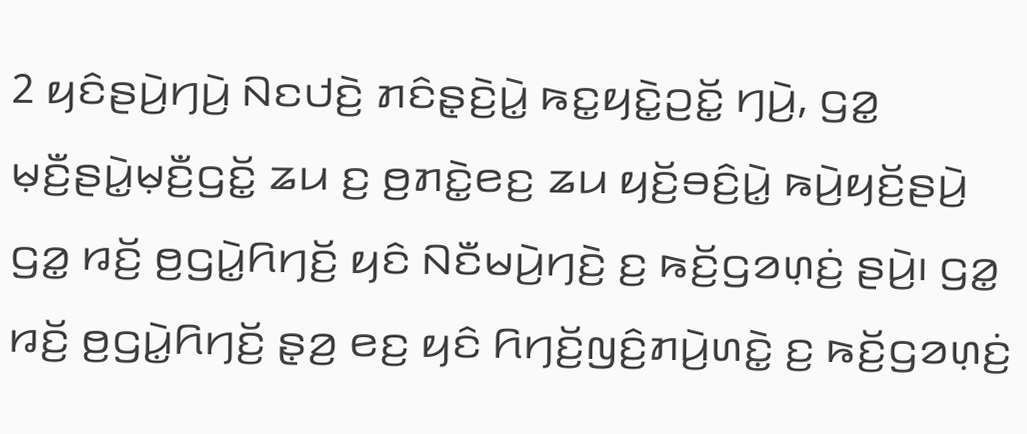2 ꤟꤢꤨꤔꤣꤧ꤬ꤚꤣꤧ꤬ ꤡꤢꤓꤢꤧ꤬ ꤊꤢꤨꤔ꤫ꤢꤧ꤬ꤣꤧ꤭ ꤒꤢ꤭ꤟꤢꤧ꤭ꤑꤢꤩ꤭ ꤚꤣꤧ꤬, ꤞꤤ꤭ ꤗ꤫ꤢꤪ꤬ꤔꤣꤧ꤭ꤗ꤫ꤢꤪ꤬ꤞꤢꤩ꤭ ꤘꤣ ꤢ꤬ ꤥ꤬ꤊꤢꤧ꤭ꤕꤢ꤬ ꤘꤣ ꤟꤢꤩ꤬ꤋꤢꤨ꤬ꤣꤧ꤭ ꤒꤣꤧ꤬ꤟꤢꤩ꤬ꤔꤣꤧ꤬ ꤞꤤ꤭ ꤙꤢꤩ꤬ ꤥ꤬ꤞꤣꤧ꤭ꤖꤚꤢꤩ꤬ ꤟꤢꤨ ꤡꤢꤪꤗꤣꤧ꤬ꤚꤢꤧ꤬ ꤢ꤬ ꤒꤢꤩ꤬ꤞꤤꤛ꤫ꤢꤦ꤬ ꤔꤣꤧ꤬꤯ ꤞꤤ꤭ ꤙꤢꤩ꤬ ꤥ꤬ꤞꤣꤧ꤭ꤖꤚꤢꤩ꤬ ꤔ꤫ꤤ꤬ ꤕꤢ꤬ ꤟꤢꤨ ꤖꤚꤢꤩ꤬ꤜꤢꤨ꤬ꤊꤣꤧ꤬ꤛꤢꤧ꤭ ꤢ꤬ ꤒꤢꤩ꤬ꤞꤤꤛ꤫ꤢꤦ꤬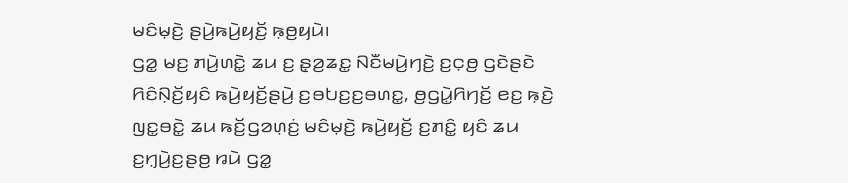ꤗꤢꤨꤗ꤫ꤢꤧ꤬ ꤔꤣꤧ꤬ꤒꤣꤧ꤬ꤟꤢꤩ꤬ ꤒ꤫ꤥ꤬ꤟꤣꤧ꤯
ꤞꤤ꤭ ꤗꤢ꤬ ꤊꤣꤧ꤬ꤛꤢꤧ꤭ ꤘꤣ ꤢ꤬ ꤔ꤫ꤤ꤬ꤘꤢ꤭ ꤡꤢꤪꤗꤣꤧ꤬ꤚꤢꤧ꤬ ꤢ꤬ꤍ꤫ꤥ꤬ ꤞꤢꤧꤔꤢꤧ ꤖꤢꤨꤡ꤫ꤢꤩ꤬ꤟꤢꤨ ꤒꤣꤧ꤬ꤟꤢꤩ꤬ꤔꤣꤧ꤬ ꤢ꤬ꤋꤝꤢ꤬ꤢ꤬ꤋꤛꤢ꤭, ꤥ꤬ꤞꤣꤧ꤭ꤖꤚꤢꤩ꤬ ꤕꤢ꤬ ꤒ꤫ꤢꤧ꤬ ꤜꤢ꤭ꤋꤢꤧ꤭ ꤘꤣ ꤒꤢꤩ꤬ꤞꤤꤛ꤫ꤢꤦ꤬ ꤗꤢꤨꤗ꤫ꤢꤧ꤬ ꤒꤣꤧ꤬ꤟꤢꤩ꤬ ꤢ꤬ꤊꤢꤨ꤭ ꤟꤢꤨ ꤘꤣ ꤢ꤬ꤚ꤫ꤣꤧ꤬ꤢ꤬ꤔꤥ꤬ ꤙꤣꤧ ꤞꤤ꤭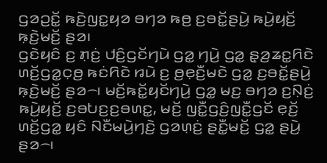ꤞꤤꤑꤢꤩ꤭ ꤒꤢꤧ꤬ꤜꤢ꤭ꤟꤤ ꤋꤚꤤ ꤒꤥ꤬ ꤢ꤬ꤋꤢꤩ꤭ꤔꤣꤧ꤬ ꤒꤣꤧ꤬ꤟꤢꤩ꤬ ꤒ꤫ꤢꤧ꤬ꤗꤢꤩ꤬ ꤔꤤ꤯
ꤞꤢꤧꤟꤢꤨ ꤢ꤬ ꤊ꤫ꤢꤦ꤬ ꤓꤢꤨ꤬ꤞꤢꤩꤚꤣꤧ ꤞꤤ꤭ ꤚꤣꤧ꤬ ꤞꤤ꤭ ꤔ꤫ꤤ꤬ꤘꤢ꤭ꤖꤢꤧ ꤛꤢꤩ꤬ꤞꤤ꤭ꤍ꤫ꤥ꤬ ꤒꤢꤦꤖꤢꤧ ꤙꤣꤧ ꤢ꤬ ꤥ꤬ꤕ꤫ꤢꤪ꤬ꤗꤢꤧ ꤞꤤ꤭ ꤢ꤬ꤋꤢꤩ꤭ꤔꤣꤧ꤬ ꤒ꤫ꤢꤧ꤬ꤗꤢꤩ꤬ ꤔꤤ꤮꤯ ꤗꤢꤩ꤬ꤒꤢꤩ꤭ꤟꤢꤩꤚꤣꤧ꤬ ꤞꤤ꤭ ꤗꤢ꤬ ꤋꤚꤤ ꤢ꤬ꤡ꤫ꤢꤦ꤬ ꤒꤣꤧ꤬ꤟꤢꤩ꤬ ꤢ꤬ꤋꤝꤢ꤬ꤢ꤬ꤋꤛꤢ꤭, ꤗꤢꤩ꤬ ꤜꤢꤪ꤭ꤞꤢꤨ꤬ꤜꤢꤪ꤭ꤞꤢꤩ ꤕ꤫ꤢꤩ꤬ ꤛꤢꤩ꤬ꤞꤤ꤭ ꤟꤢꤨ ꤡꤢꤪꤗꤣꤧ꤬ꤚꤢꤧ꤬ ꤞꤤꤛ꤫ꤢꤦ꤬ ꤔꤢꤪ꤭ꤗꤢꤩ꤬ ꤞꤤ꤭ ꤔꤣꤧ꤬ ꤔꤤ꤮꤯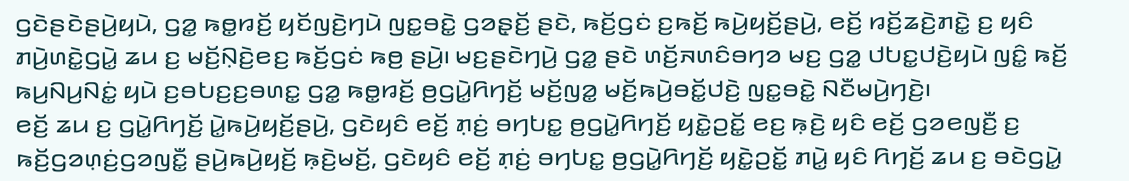ꤞꤢꤧꤔꤢꤧꤔꤣꤧ꤬ꤟꤣꤧ, ꤞꤤ꤭ ꤒꤥ꤭ꤙꤢꤩ꤬ ꤟꤢꤩꤜꤢꤧ꤬ꤚꤣꤧ ꤜꤢ꤭ꤋꤢꤧ꤭ ꤞꤤꤔ꤫ꤢꤩ꤬ ꤔꤢꤧ, ꤒꤢꤩ꤬ꤞꤢꤦ ꤢ꤬ꤒꤢꤩ꤬ ꤒꤣꤧ꤬ꤟꤢꤩ꤬ꤔꤣꤧ꤬, ꤕꤢꤩ꤬ ꤙꤢꤩ꤬ꤘꤢꤧ꤬ꤊꤢꤧ꤭ ꤢ꤬ ꤟꤢꤨ ꤊꤣꤧ꤬ꤛꤢꤧ꤭ꤞꤣꤧ꤭ ꤘꤣ ꤢ꤬ ꤗꤢꤩ꤬ꤡ꤫ꤢꤧ꤬ꤕꤢ꤬ ꤒꤢꤩ꤬ꤞꤢꤦ ꤒꤥ꤬ ꤔꤣꤧ꤬꤯ ꤗꤢ꤬ꤔꤢꤧꤚꤣꤧ꤬ ꤞꤤ꤭ ꤔꤢꤧ ꤛꤢꤩ꤬ꤏꤛꤢꤨꤋꤚꤤ ꤗꤢ꤬ ꤞꤤ꤭ ꤓꤝꤢ꤭ꤓꤢꤧ꤬ꤟꤣꤧ ꤜꤢꤨ꤭ ꤒꤢꤩ꤬ ꤒꤣ꤬ꤡꤣ꤬ꤡꤢꤦ꤭ ꤟꤣꤧ ꤢ꤬ꤋꤝꤢ꤬ꤢ꤬ꤋꤛꤢ꤭ ꤞꤤ꤭ ꤒꤥ꤭ꤙꤢꤩ꤬ ꤥ꤬ꤞꤣꤧ꤭ꤖꤚꤢꤩ꤬ ꤗꤢꤩ꤬ꤜꤤ꤭ ꤗꤢꤩ꤬ꤒꤣꤧ꤬ꤋꤢꤩ꤭ꤓꤢꤧ꤬ ꤜꤢ꤭ꤋꤢꤧ꤭ ꤡꤢꤪꤗꤣꤧ꤬ꤚꤢꤧ꤬꤯
ꤕꤢꤩ꤬ ꤘꤣ ꤢ꤬ ꤞꤣꤧ꤭ꤖꤚꤢꤩ꤬ ꤣꤧ꤭ꤒꤣꤧ꤬ꤟꤢꤩ꤬ꤔꤣꤧ꤬, ꤞꤢꤧꤟꤢꤨ ꤕꤢꤩ꤬ ꤊ꤫ꤢꤦ꤬ ꤋꤚꤝꤢ꤭ ꤥ꤬ꤞꤣꤧ꤭ꤖꤚꤢꤩ꤬ ꤟꤢꤧ꤭ꤑꤢꤩ꤭ ꤕꤢ꤬ ꤒ꤫ꤢꤧ꤬ ꤟꤢꤨ ꤕꤢꤩ꤬ ꤞꤤꤕꤜꤢꤪ꤬ ꤢ꤬ ꤒꤢꤩ꤬ꤞꤤꤛ꤫ꤢꤦ꤬ꤞꤤꤜꤢꤪ꤭ ꤔꤣꤧ꤬ꤒꤣꤧ꤬ꤟꤢꤩ꤬ ꤒ꤫ꤢꤧ꤬ꤗꤢꤩ꤬, ꤞꤢꤧꤟꤢꤨ ꤕꤢꤩ꤬ ꤊ꤫ꤢꤦ꤬ ꤋꤚꤝꤢ꤭ ꤥ꤬ꤞꤣꤧ꤭ꤖꤚꤢꤩ꤬ ꤟꤢꤧ꤭ꤑꤢꤩ꤭ ꤊꤣꤧ꤭ ꤟꤢꤨ ꤖꤚꤢꤩ꤬ ꤘꤣ ꤢ꤬ ꤋꤢꤧꤞꤣꤧ꤭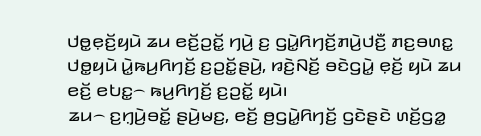ꤓꤥ꤭ꤕ꤫ꤢꤩ꤬ꤟꤣꤧ ꤘꤣ ꤕꤢꤩ꤬ꤑꤢꤩ꤭ ꤚꤣꤧ꤬ ꤢ꤬ ꤞꤣꤧ꤭ꤖꤚꤢꤩ꤬ꤊꤣꤧ꤬ꤓꤢꤪ꤬ ꤊꤢ꤬ꤋꤛꤢ꤭ ꤓꤥ꤭ꤟꤣꤧ ꤣꤧ꤭ꤒꤣ꤬ꤖꤚꤢꤩ꤬ ꤢ꤬ꤑꤢꤩ꤭ꤔꤣꤧ꤬, ꤙꤢꤧ꤬ꤡꤢꤩ꤬ ꤋꤢꤧꤞꤣꤧ꤭ ꤕ꤫ꤢꤩ꤬ ꤟꤣꤧ ꤘꤣ ꤕꤢꤩ꤬ ꤕꤝꤢ꤭꤮ ꤒꤣ꤬ꤖꤚꤢꤩ꤬ ꤢ꤬ꤑꤢꤩ꤭ ꤟꤣꤧ꤯
ꤘꤣ꤮ ꤢ꤬ꤚ꤫ꤣꤧ꤬ꤋꤢꤩ꤭ ꤔꤣꤧ꤬ꤗꤢ꤬, ꤕꤢꤩ꤬ ꤥ꤬ꤞꤣꤧ꤭ꤖꤚꤢꤩ꤬ ꤞꤢꤧꤔꤢꤧ ꤛꤢꤩ꤬ꤞꤤ꤭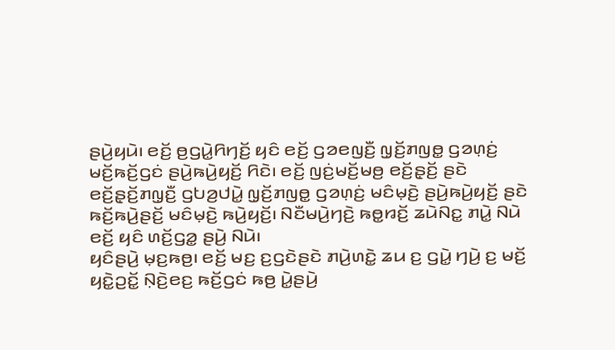ꤔꤣꤧ꤬ꤟꤣꤧ꤯ ꤕꤢꤩ꤬ ꤥ꤬ꤞꤣꤧ꤭ꤖꤚꤢꤩ꤬ ꤟꤢꤨ ꤕꤢꤩ꤬ ꤞꤤꤕꤜꤢꤪ꤬ ꤜ꤫ꤢꤩ꤬ꤊꤜꤥ꤭ ꤞꤤꤛ꤫ꤢꤦ꤬ ꤗꤢꤩ꤬ꤒꤢꤩ꤬ꤞꤢꤦ ꤔꤣꤧ꤬ꤒꤣꤧ꤬ꤟꤢꤩ꤬ ꤖꤢꤧ꤯ ꤕꤢꤩ꤬ ꤜꤢꤦ꤬ꤗꤢꤩ꤬ꤗꤥ꤬ ꤕꤢꤩ꤬ꤔ꤫ꤢꤩ꤬ ꤔꤢꤧ ꤕꤢꤩ꤬ꤔ꤫ꤢꤩ꤬ꤊꤜ꤫ꤢꤪ꤬ ꤞꤝꤤ꤬ꤓꤣꤧ꤭ ꤜ꤫ꤢꤩ꤬ꤊꤜꤥ꤭ ꤞꤤꤛ꤫ꤢꤦ꤬ ꤗꤢꤨꤗ꤫ꤢꤧ꤬ ꤔꤣꤧ꤬ꤒꤣꤧ꤬ꤟꤢꤩ꤬ ꤔꤢꤧ ꤒꤢꤩ꤬ꤒꤣꤧ꤬ꤔꤢꤩ꤬ ꤗꤢꤨꤗ꤫ꤢꤧ꤬ ꤒꤣꤧ꤬ꤟꤢꤩ꤬꤯ ꤡꤢꤪꤗꤣꤧ꤬ꤚꤢꤧ꤬ ꤒꤥ꤭ꤙꤢꤩ꤬ ꤘꤣꤧꤡꤢ꤭ ꤊꤣꤧ꤭ ꤡꤣꤧ ꤕꤢꤩ꤬ ꤟꤢꤨ ꤛꤢꤩ꤬ꤞꤤ꤭ ꤔꤣꤧ꤬ ꤡꤣꤧ꤯
ꤟꤢꤨꤔꤣꤧ꤬ ꤗ꤫ꤢ꤬ꤒꤥ꤬꤯ ꤕꤢꤩ꤬ ꤗꤢ꤬ ꤢ꤬ꤞꤢꤧꤔꤢꤧ ꤊꤣꤧ꤬ꤛꤢꤧ꤭ ꤘꤣ ꤢ꤬ ꤞꤣꤧ꤭ ꤚꤣꤧ꤬ ꤢ꤬ ꤗꤢꤩ꤬ ꤟꤢꤧ꤭ꤑꤢꤩ꤭ ꤡ꤫ꤢꤧ꤬ꤕꤢ꤬ ꤒꤢꤩ꤬ꤞꤢꤦ ꤒꤥ꤬ ꤣꤧ꤭ꤔꤣꤧ꤬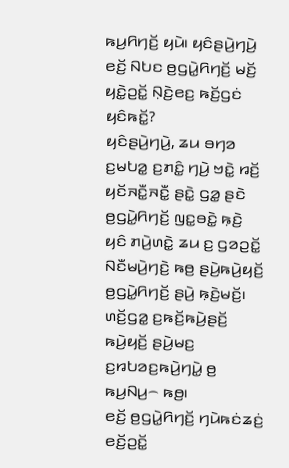ꤒꤣ꤬ꤖꤚꤢꤩ꤬ ꤟꤣꤧ꤯ ꤟꤢꤨꤔꤣꤧ꤬ꤚꤣꤧ꤬ ꤕꤢꤩ꤬ ꤡꤝꤢ ꤥ꤬ꤞꤣꤧ꤭ꤖꤚꤢꤩ꤬ ꤗꤢꤩ꤬ ꤟꤢꤧ꤭ꤑꤢꤩ꤭ ꤡ꤫ꤢꤧ꤬ꤕꤢ꤬ ꤒꤢꤩ꤬ꤞꤢꤦ ꤟꤢꤨꤒꤢꤩ꤭?
ꤟꤢꤨꤔꤣꤧ꤬ꤚꤣꤧ꤬, ꤘꤣ ꤋꤚꤤ ꤢ꤬ꤗꤝꤤ꤭ ꤢ꤬ꤊꤢꤨ꤭ ꤚꤣꤧ꤬ ꤠꤢꤧ꤭ ꤙꤢꤩ꤬ ꤟꤢꤩꤏꤢꤪ꤭ꤏꤢꤪ꤭ ꤔꤢꤧ꤭ ꤞꤤ꤭ ꤔꤢꤧ ꤥ꤬ꤞꤣꤧ꤭ꤖꤚꤢꤩ꤬ ꤜꤢ꤭ꤋꤢꤧ꤭ ꤒ꤫ꤢꤧ꤬ ꤟꤢꤨ ꤊꤣꤧ꤬ꤛꤢꤧ꤭ ꤘꤣ ꤢ꤬ ꤞꤤꤑꤢꤩ꤭ ꤡꤢꤪꤗꤣꤧ꤬ꤚꤢꤧ꤬ ꤒꤥ꤬ ꤔꤣꤧ꤬ꤒꤣꤧ꤬ꤟꤢꤩ꤬ ꤥ꤬ꤞꤣꤧ꤭ꤖꤚꤢꤩ꤬ ꤔꤣꤧ꤬ ꤒ꤫ꤢꤧ꤬ꤗꤢꤩ꤬꤯ ꤛꤢꤩ꤬ꤞꤤ꤭ ꤢ꤬ꤒꤢꤩ꤬ꤒꤣꤧ꤬ꤔꤢꤩ꤬ ꤒꤣꤧ꤬ꤟꤢꤩ꤬ ꤔꤣꤧ꤬ꤗꤢ꤬ ꤢ꤬ꤙꤝꤤꤢ꤬ꤒꤣꤧ꤬ꤚꤣꤧ꤭ ꤥ꤬ ꤒꤣ꤬ꤡꤣ꤬꤮ ꤒꤥ꤬꤯
ꤕꤢꤩ꤬ ꤥ꤬ꤞꤣꤧ꤭ꤖꤚꤢꤩ꤬ ꤚꤣꤧꤒꤢꤦꤘꤢꤦ꤬ ꤕꤢꤩ꤬ꤑꤢꤩ꤭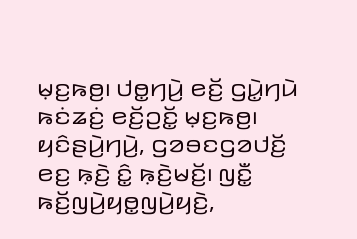ꤗ꤫ꤢ꤬ꤒꤥ꤬꤯ ꤓꤥ꤭ꤚꤣꤧ꤬ ꤕꤢꤩ꤬ ꤞꤣꤧ꤭ꤚꤣꤧ ꤒꤢꤦꤘꤢꤦ꤬ ꤕꤢꤩ꤬ꤑꤢꤩ꤭ ꤗ꤫ꤢ꤬ꤒꤥ꤬꤯
ꤟꤢꤨꤔꤣꤧ꤬ꤚꤣꤧ꤬, ꤞꤤꤋꤢꤞꤤꤓꤢꤩ꤬ ꤕꤢ꤬ ꤒ꤫ꤢꤧ꤬ ꤢꤨ꤭ ꤒ꤫ꤢꤧ꤬ꤗꤢꤩ꤬꤯ ꤜꤢꤪ꤭ ꤒꤢꤩ꤬ꤜꤣꤧ꤬ꤟꤥ꤭ꤜꤣꤧ꤬ꤟꤢꤧ꤬,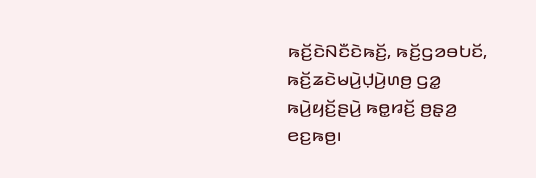ꤒꤢꤩ꤬ꤢꤧꤡꤢꤪꤢꤧꤒꤢꤩ꤬, ꤒꤢꤩ꤬ꤞꤤꤋꤝꤢꤩ, ꤒꤢꤩ꤬ꤘꤢꤧꤗꤣꤧ꤬ꤓ꤫ꤣꤧ꤬ꤛꤥ꤬ ꤞꤤ꤭ ꤒꤣꤧ꤬ꤟꤢꤩ꤬ꤔꤣꤧ꤬ ꤒꤥ꤭ꤙꤢꤩ꤬ ꤥ꤬ꤔ꤫ꤤ꤬ ꤕꤢ꤬ꤒꤥ꤬꤯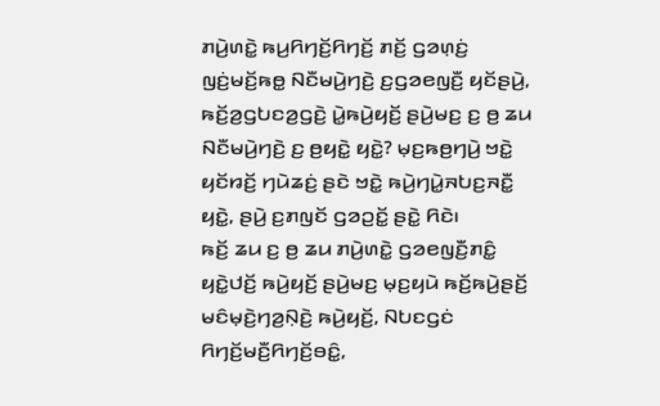ꤊꤣꤧ꤬ꤛꤢꤧ꤭ ꤒꤣ꤬ꤖꤚꤢꤩ꤬ꤖꤚꤢꤩ꤬ ꤊꤢꤩ꤬ ꤞꤤꤛ꤫ꤢꤦ꤬ ꤜꤢꤦ꤬ꤗꤢꤩ꤬ꤒꤥ꤭ ꤡꤢꤪꤗꤣꤧ꤬ꤚꤢꤧ꤬ ꤢ꤬ꤞꤤꤕꤜꤢꤪ꤬ ꤟꤢꤩꤔꤣꤧ꤬, ꤒꤢꤩ꤬ꤤ꤬ꤞꤝꤢꤤ꤬ꤞꤢꤧ꤬ ꤣꤧ꤭ꤒꤣꤧ꤬ꤟꤢꤩ꤬ ꤔꤣꤧ꤬ꤗꤢ꤬ ꤢ꤬ ꤥ꤬ ꤘꤣ ꤡꤢꤪꤗꤣꤧ꤬ꤚꤢꤧ꤬ ꤢ꤬ ꤥ꤬ꤟꤢꤧ꤭ ꤟꤢꤧ꤭? ꤗ꤫ꤢ꤬ꤒꤥ꤬ꤚꤣꤧ꤬ ꤠꤢꤧ꤭ ꤟꤢꤩꤙꤢꤩ꤬ ꤚꤣꤧꤘꤢꤦ꤬ ꤔꤢꤧ ꤠꤢꤧ꤭ ꤒꤣꤧ꤬ꤚꤣꤧ꤭ꤏꤝꤢ꤬ꤏꤢꤪ꤭ ꤟꤢꤧ꤭, ꤔꤣꤧ꤬ ꤢ꤬ꤊꤜꤢꤩ ꤞꤤꤑꤢꤩ꤭ ꤔꤢꤧ꤭ ꤖꤢꤧ꤯
ꤒꤢꤩ꤬ ꤘꤣ ꤢ꤬ ꤥ꤬ ꤘꤣ ꤊꤣꤧ꤬ꤛꤢꤧ꤭ ꤞꤤꤕꤜꤢꤪ꤬ꤊꤢꤨ꤭ ꤟꤢꤧ꤭ꤓꤢꤩ꤬ ꤒꤣꤧ꤬ꤟꤢꤩ꤬ ꤔꤣꤧ꤬ꤗꤢ꤬ ꤗ꤫ꤢ꤬ꤟꤣꤧ ꤒꤢꤩ꤬ꤒꤣꤧ꤬ꤔꤢꤩ꤬ ꤗꤢꤨꤗ꤫ꤢꤧ꤬ꤚꤤ꤬ꤡ꤫ꤢꤧ꤬ ꤒꤣꤧ꤬ꤟꤢꤩ꤬, ꤡꤝꤢꤞꤢꤦ ꤖꤚꤢꤩ꤬ꤗꤢꤪ꤬ꤖꤚꤢꤩ꤬ꤋꤢꤨ꤭,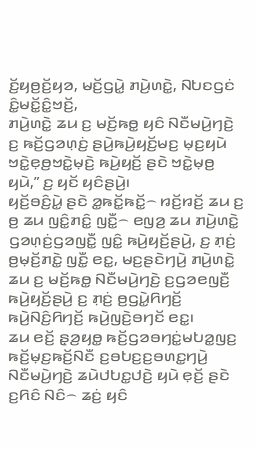ꤢꤩ꤬ꤟꤥ꤬ꤢꤩ꤬ꤟꤤ, ꤗꤢꤩ꤬ꤞꤣꤧ꤭ ꤊꤣꤧ꤬ꤛꤢꤧ꤭, ꤡꤝꤢꤞꤢꤦ ꤢꤨ꤭ꤗꤢꤩ꤭ꤢꤨ꤭ꤠꤢꤩ꤬,
ꤊꤣꤧ꤬ꤛꤢꤧ꤭ ꤘꤣ ꤢ꤬ ꤗꤢꤩ꤬ꤒꤥ꤭ ꤟꤢꤨ ꤡꤢꤪꤗꤣꤧ꤬ꤚꤢꤧ꤬ ꤢ꤬ ꤒꤢꤩ꤬ꤞꤤꤛ꤫ꤢꤦ꤬ ꤔꤣꤧ꤬ꤒꤣꤧ꤬ꤟꤢꤩ꤬ꤗꤢ꤬ ꤗ꤫ꤢ꤬ꤟꤣꤧ ꤠꤢꤧ꤭ꤕ꤫ꤥ꤬ꤠꤢꤧ꤭ꤗ꤫ꤢꤧ꤬ ꤒꤣꤧ꤬ꤟꤢꤩ꤬ ꤔꤢꤧ ꤠꤢꤧ꤭ꤗ꤫ꤥ꤬ ꤟꤣꤧ,” ꤢ꤬ ꤟꤢꤩ ꤟꤢꤨꤔꤣꤧ꤬꤯
ꤟꤢꤩ꤬ꤋꤢꤨ꤬ꤣꤧ꤭ ꤔꤢꤧ ꤤ꤭ꤒꤢꤩ꤭ꤒꤢꤩ꤭꤮ ꤙꤢꤩ꤬ꤙꤢꤩ꤬ ꤘꤣ ꤢ꤬ ꤥ꤬ ꤘꤣ ꤜꤢꤨ꤭ꤊꤢꤨ꤭ ꤜꤢꤪ꤭꤮ ꤕꤜꤤ꤬ ꤘꤣ ꤊꤣꤧ꤬ꤛꤢꤧ꤭ ꤞꤤꤛ꤫ꤢꤦ꤬ꤞꤤꤜꤢꤪ꤭ ꤜꤢꤨ꤭ ꤒꤣꤧ꤬ꤟꤢꤩ꤬ꤔꤣꤧ꤬, ꤢ꤬ ꤊ꤫ꤢꤦ꤬ ꤥ꤬ꤗ꤫ꤢꤩ꤬ꤊꤢꤧ꤭ ꤜꤢꤪ꤭ ꤕꤢ꤭, ꤗꤢ꤬ꤔꤢꤧꤚꤣꤧ꤬ ꤊꤣꤧ꤬ꤛꤢꤧ꤭ ꤘꤣ ꤢ꤬ ꤗꤢꤩ꤬ꤒꤥ꤭ ꤡꤢꤪꤗꤣꤧ꤬ꤚꤢꤧ꤬ ꤢ꤬ꤞꤤꤕꤜꤢꤪ꤬ ꤒꤣꤧ꤬ꤟꤢꤩ꤬ꤔꤣꤧ꤬ ꤢ꤬ ꤊ꤫ꤢꤦ꤬ ꤥ꤬ꤞꤣꤧ꤭ꤖꤚꤢꤩ꤬ ꤒꤣꤧ꤬ꤡꤢꤨ꤬ꤖꤚꤢꤩ꤬ ꤒꤣꤧ꤬ꤜꤢꤧ꤬ꤋꤚꤢꤩ ꤕꤢ꤭꤯
ꤘꤣ ꤕꤢꤩ꤬ ꤔ꤫ꤤ꤬ꤟꤥ꤭ ꤒꤢꤩ꤬ꤞꤤꤋꤚꤢꤦ꤭ꤗꤝꤤ꤭ꤜꤢ꤬ ꤒꤢꤩ꤬ꤗ꤫ꤢ꤬ꤒꤢꤩ꤬ꤡꤢꤪ ꤢ꤬ꤋꤝꤢ꤬ꤢ꤬ꤋꤛꤢ꤭ꤚꤣꤧ꤬ ꤡꤢꤪꤗꤣꤧ꤬ꤚꤢꤧ꤬ ꤘꤣꤧꤓꤝꤢ꤭ꤓꤢꤧ꤬ ꤟꤣꤧ ꤕ꤫ꤢꤩ꤬ ꤔꤢꤧ ꤢ꤬ꤖꤢꤨ ꤡꤢꤨ꤮ ꤘꤢꤦ꤬ ꤟꤢꤨ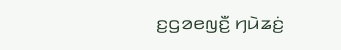ꤢ꤬ꤞꤤꤕꤜꤢꤪ꤬ ꤚꤣꤧꤘꤢꤦ꤬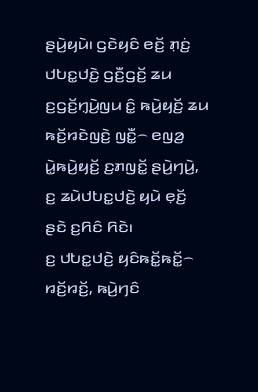ꤔꤣꤧ꤬ꤟꤣꤧ꤯ ꤞꤢꤧꤟꤢꤨ ꤕꤢꤩ꤬ ꤊ꤫ꤢꤦ꤬ ꤓꤝꤢ꤭ꤓꤢꤧ꤬ ꤞꤢꤪ꤬ꤞꤢꤩ꤬ ꤘꤣ ꤢ꤬ꤞꤢꤩ꤬ꤚ꤫ꤣꤧ꤬ꤜꤣ ꤢꤨ꤭ ꤒꤣꤧ꤬ꤟꤢꤩ꤬ ꤘꤣ ꤒꤢꤩ꤬ꤙꤢꤧꤜꤢꤧ꤬ ꤜꤢꤪ꤭꤮ ꤕꤜꤤ꤬ ꤣꤧ꤭ꤒꤣꤧ꤬ꤟꤢꤩ꤬ ꤢ꤬ꤊꤜꤢꤩ꤭ ꤔꤣꤧ꤬ꤚꤣꤧ꤬, ꤢ꤬ ꤘꤣꤧꤓꤝꤢ꤭ꤓꤢꤧ꤬ ꤟꤣꤧ ꤕ꤫ꤢꤩ꤬ ꤔꤢꤧ ꤢ꤬ꤖꤢꤨ ꤖꤢꤧ꤯
ꤢ꤬ ꤓꤝꤢ꤭ꤓꤢꤧ꤬ ꤟꤢꤨꤒꤢꤩ꤭ꤒꤢꤩ꤭꤮ ꤙꤢꤩ꤬ꤙꤢꤩ꤬, ꤒꤣꤧ꤬ꤚꤢꤨ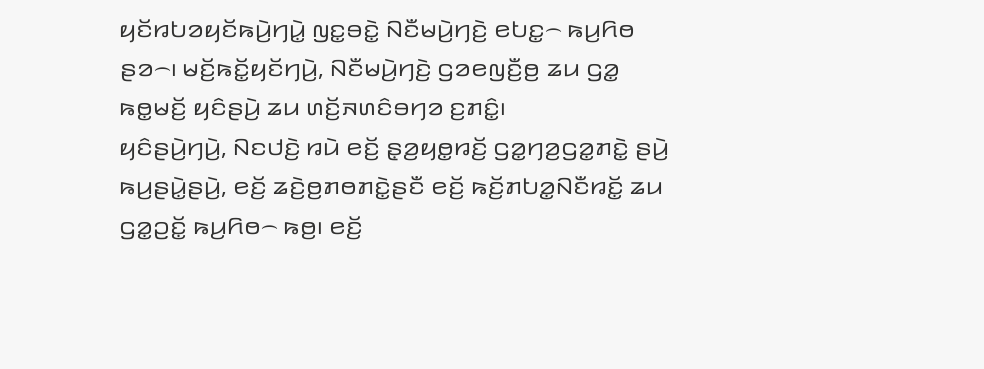ꤟꤢꤩꤙꤝꤤꤟꤢꤩꤒꤣꤧ꤬ꤚꤣꤧ꤭ ꤜꤢ꤭ꤋꤢꤧ꤭ ꤡꤢꤪꤗꤣꤧ꤬ꤚꤢꤧ꤬ ꤕꤝꤢ꤭꤮ ꤒꤣ꤬ꤖꤥ ꤔꤤ꤮꤯ ꤗꤢꤩ꤬ꤒꤢꤩ꤭ꤟꤢꤩꤚꤣꤧ꤬, ꤡꤢꤪꤗꤣꤧ꤬ꤚꤢꤧ꤬ ꤞꤤꤕꤜꤢꤪ꤬ꤥ꤬ ꤘꤣ ꤞꤤ꤭ ꤒꤥ꤭ꤗꤢꤩ꤬ ꤟꤢꤨꤔꤣꤧ꤬ ꤘꤣ ꤛꤢꤩ꤬ꤏꤛꤢꤨꤋꤚꤤ ꤢ꤬ꤊꤢꤨ꤭꤯
ꤟꤢꤨꤔꤣꤧ꤬ꤚꤣꤧ꤬, ꤡꤢꤓꤢꤧ꤬ ꤙꤣꤧ ꤕꤢꤩ꤬ ꤔ꤫ꤤ꤬ꤟꤥ꤭ꤙꤢꤩ꤬ ꤞꤤ꤭ꤚꤤ꤬ꤞꤤ꤭ꤊꤢꤧ꤭ ꤔꤣꤧ꤬ ꤒꤣ꤬ꤔꤣꤧ꤭ꤔꤣꤧ꤬, ꤕꤢꤩ꤬ ꤘꤢꤧ꤬ꤥ꤬ꤊꤥꤊꤢꤧ꤭ꤔꤢꤪ ꤕꤢꤩ꤬ ꤒꤢꤩ꤬ꤊꤝꤤ꤭ꤡꤢꤪꤙꤢꤩ꤭ ꤘꤣ ꤞꤤ꤭ꤑꤢꤩ꤭ ꤒꤣ꤬ꤖꤥ꤮ ꤒꤥ꤬꤯ ꤕꤢꤩ꤬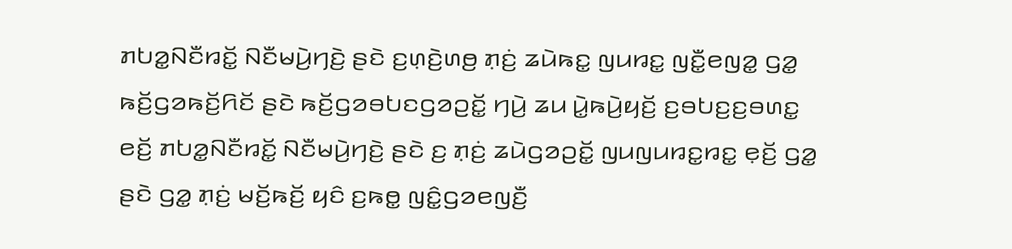ꤊꤝꤤ꤭ꤡꤢꤪꤙꤢꤩ꤭ ꤡꤢꤪꤗꤣꤧ꤬ꤚꤢꤧ꤬ ꤔꤢꤧ ꤢ꤬ꤛ꤫ꤢꤧ꤬ꤛꤥ꤬ ꤊ꤫ꤢꤦ꤬ ꤘꤣꤧꤒꤢ꤭ ꤜꤣꤙꤢ꤭ ꤜꤢꤪ꤭ꤕꤜꤤ꤭ ꤞꤤ꤭ ꤒꤢꤩ꤬ꤞꤤꤒꤢꤩ꤬ꤖꤢꤩ ꤔꤢꤧ ꤒꤢꤩ꤬ꤞꤤꤋꤝꤢꤞꤤꤑꤢꤩ꤭ ꤚꤣꤧ꤬ ꤘꤣ ꤣꤧ꤭ꤒꤣꤧ꤬ꤟꤢꤩ꤬ ꤢ꤬ꤋꤝꤢ꤬ꤢ꤬ꤋꤛꤢ꤭ ꤕꤢꤩ꤬ ꤊꤝꤤ꤭ꤡꤢꤪꤙꤢꤩ꤭ ꤡꤢꤪꤗꤣꤧ꤬ꤚꤢꤧ꤬ ꤔꤢꤧ ꤢ꤬ ꤊ꤫ꤢꤦ꤬ ꤘꤣꤧꤞꤤꤑꤢꤩ꤭ ꤜꤣꤜꤣꤙꤢ꤭ꤙꤢ꤭ ꤕ꤫ꤢꤩ꤬ ꤞꤤ꤭ ꤔꤢꤧ ꤞꤤ꤭ ꤊ꤫ꤢꤦ꤬ ꤗꤢꤩ꤬ꤒꤢꤩ꤬ ꤟꤢꤨ ꤢ꤬ꤒꤥ꤭ ꤜꤢꤨ꤭ꤞꤤꤕꤜꤢꤪ꤬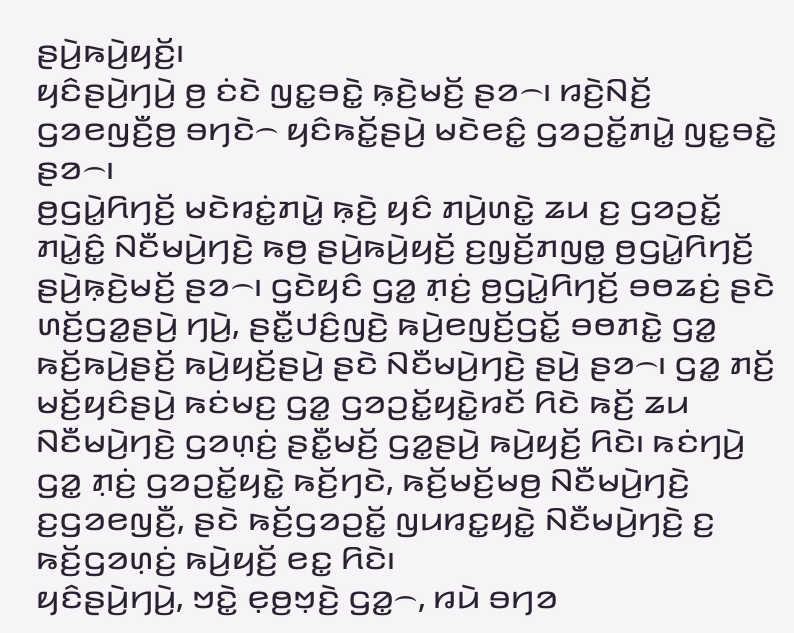ꤔꤣꤧ꤬ꤒꤣꤧ꤬ꤟꤢꤩ꤬꤯
ꤟꤢꤨꤔꤣꤧ꤬ꤚꤣꤧ꤬ ꤥ꤬ ꤢꤦꤢꤧ ꤜꤢ꤭ꤋꤢꤧ꤭ ꤒ꤫ꤢꤧ꤬ꤗꤢꤩ꤬ ꤔꤤ꤮꤯ ꤙꤢꤧ꤬ꤡꤢꤩ꤬ ꤞꤤꤕꤜꤢꤪ꤬ꤥ꤬ ꤋꤚꤢꤧ꤮ ꤟꤢꤨꤒꤢꤩ꤭ꤔꤣꤧ꤬ ꤗꤢꤧꤕꤢꤨ꤭ ꤞꤤꤑꤢꤩ꤭ꤊꤣꤧ꤭ ꤜꤢ꤭ꤋꤢꤧ꤭ ꤔꤤ꤮꤯
ꤥ꤬ꤞꤣꤧ꤭ꤖꤚꤢꤩ꤬ ꤗꤢꤧꤙꤢꤦ꤭ꤊꤣꤧ꤭ ꤒ꤫ꤢꤧ꤬ ꤟꤢꤨ ꤊꤣꤧ꤬ꤛꤢꤧ꤭ ꤘꤣ ꤢ꤬ ꤞꤤꤑꤢꤩ꤭ ꤊꤣꤧ꤭ꤢꤨ꤭ ꤡꤢꤪꤗꤣꤧ꤬ꤚꤢꤧ꤬ ꤒꤥ꤬ ꤔꤣꤧ꤬ꤒꤣꤧ꤬ꤟꤢꤩ꤬ ꤢ꤬ꤜ꤫ꤢꤩ꤬ꤊꤜꤥ꤭ ꤥ꤬ꤞꤣꤧ꤭ꤖꤚꤢꤩ꤬ ꤔꤣꤧ꤬ꤒ꤫ꤢꤧ꤬ꤗꤢꤩ꤬ ꤔꤤ꤮꤯ ꤞꤢꤧꤟꤢꤨ ꤞꤤ꤭ ꤊ꤫ꤢꤦ꤬ ꤥ꤬ꤞꤣꤧ꤭ꤖꤚꤢꤩ꤬ ꤋꤥꤘꤢꤦ꤬ ꤔꤢꤧ ꤛꤢꤩ꤬ꤞꤤ꤭ꤔꤣꤧ꤬ ꤚꤣꤧ꤬, ꤔꤢꤪ꤭ꤓꤢꤨ꤬ꤜꤢꤧ꤬ ꤒꤣꤧ꤬ꤕꤜꤢꤩ꤬ꤞꤢꤩ꤭ ꤋꤥꤊꤢꤧ꤭ ꤞꤤ꤭ ꤒꤢꤩ꤬ꤒꤣꤧ꤬ꤔꤢꤩ꤬ ꤒꤣꤧ꤬ꤟꤢꤩ꤬ꤔꤣꤧ꤬ ꤔꤢꤧ ꤡꤢꤪꤗꤣꤧ꤬ꤚꤢꤧ꤬ ꤔꤣꤧ꤬ ꤔꤤ꤮꤯ ꤞꤤ꤭ ꤊꤢꤩ꤬ ꤗꤢꤩ꤬ꤟꤢꤨꤔꤣꤧ꤬ ꤒꤢꤦꤗꤢ꤬ ꤞꤤ꤭ ꤞꤤꤑꤢꤩ꤭ꤟꤢꤧ꤭ꤙꤢꤩ ꤖꤢꤧ ꤒꤢꤩ꤬ ꤘꤣ ꤡꤢꤪꤗꤣꤧ꤬ꤚꤢꤧ꤬ ꤞꤤꤛ꤫ꤢꤦ꤬ ꤔꤢꤪ꤭ꤗꤢꤩ꤬ ꤞꤤ꤭ꤔꤣꤧ꤬ ꤒꤣꤧ꤬ꤟꤢꤩ꤬ ꤖꤢꤧ꤯ ꤒꤢꤦꤚꤣꤧ꤬ ꤞꤤ꤭ ꤊ꤫ꤢꤦ꤬ ꤞꤤꤑꤢꤩ꤭ꤟꤢꤧ꤭ ꤒꤢꤩ꤬ꤚꤢꤧ, ꤒꤢꤩ꤬ꤗꤢꤩ꤬ꤗꤥ꤬ ꤡꤢꤪꤗꤣꤧ꤬ꤚꤢꤧ꤬ ꤢ꤬ꤞꤤꤕꤜꤢꤪ꤬, ꤔꤢꤧ ꤒꤢꤩ꤬ꤞꤤꤑꤢꤩ꤭ ꤜꤣꤙꤢ꤭ꤟꤢꤧ꤭ ꤡꤢꤪꤗꤣꤧ꤬ꤚꤢꤧ꤬ ꤢ꤬ ꤒꤢꤩ꤬ꤞꤤꤛ꤫ꤢꤦ꤬ ꤒꤣꤧ꤬ꤟꤢꤩ꤬ ꤕꤢ꤭ ꤖꤢꤧ꤯
ꤟꤢꤨꤔꤣꤧ꤬ꤚꤣꤧ꤬, ꤠꤢꤧ꤭ ꤕ꤫ꤥ꤬ꤠ꤫ꤢꤧ꤬ ꤞꤤ꤭꤮, ꤙꤣꤧ ꤋꤚꤤ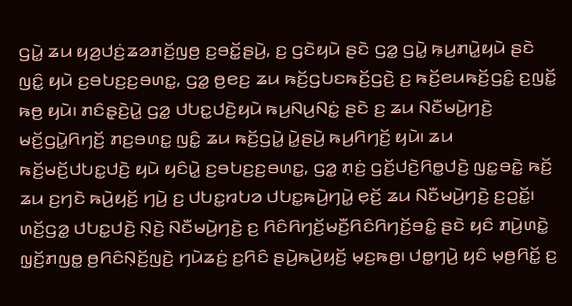ꤞꤣꤧ꤭ ꤘꤣ ꤟꤤ꤬ꤓꤢꤦ꤬ꤘꤤꤊꤢꤩ꤬ꤜꤥ꤬ ꤢ꤬ꤋꤢꤩ꤭ꤔꤣꤧ꤬, ꤢ꤬ ꤞꤢꤧꤟꤣꤧ ꤔꤢꤧ ꤞꤤ꤭ ꤞꤣꤧ꤭ ꤒ꤫ꤣ꤬ꤊꤣꤧ꤭ꤟꤣꤧ ꤔꤢꤧ ꤜꤢꤨ꤭ ꤟꤣꤧ ꤢ꤬ꤋꤝꤢ꤬ꤢ꤬ꤋꤛꤢ꤭, ꤞꤤ꤭ ꤥ꤬ꤕꤢ꤬ ꤘꤣ ꤒꤢꤩ꤬ꤞꤝꤢꤒꤢꤩ꤬ꤞꤢꤧ꤬ ꤢ꤬ ꤒꤢꤩ꤬ꤕꤣꤒꤢꤩ꤬ꤞꤢꤨ꤭ ꤢ꤬ꤜꤢꤩ꤭ ꤒꤥ꤬ ꤟꤣꤧ꤯ ꤊꤢꤨꤔ꤫ꤢꤧ꤬ꤣꤧ꤭ ꤞꤤ꤭ ꤓꤝꤢ꤭ꤓꤢꤧ꤬ꤟꤣꤧ ꤒꤣ꤬ꤡꤣ꤬ꤡꤢꤦ꤭ ꤔꤢꤧ ꤢ꤬ ꤘꤣ ꤡꤢꤪꤗꤣꤧ꤬ꤚꤢꤧ꤬ ꤗꤢꤩ꤬ꤞꤣꤧ꤭ꤖꤚꤢꤩ꤬ ꤊꤢ꤬ꤋꤛꤢ꤭ ꤜꤢꤨ꤭ ꤘꤣ ꤒꤢꤩ꤬ꤞꤣꤧ꤭ ꤣꤧ꤭ꤔꤣꤧ꤬ ꤒꤣ꤬ꤖꤚꤢꤩ꤬ ꤟꤣꤧ꤯ ꤘꤣ ꤒꤢꤩ꤬ꤗꤢꤩ꤬ꤓꤝꤢ꤭ꤓꤢꤧ꤬ ꤟꤣꤧ ꤟꤢꤨꤣꤧ꤭ ꤢ꤬ꤋꤝꤢ꤬ꤢ꤬ꤋꤛꤢ꤭, ꤞꤤ꤭ ꤊ꤫ꤢꤦ꤬ ꤞꤢꤩ꤬ꤓꤢꤧ꤬ꤖꤥ꤭ꤓꤢꤧ꤬ ꤜꤢ꤭ꤋꤢꤧ꤭ ꤒꤢꤩ꤬ ꤘꤣ ꤢ꤬ꤚꤢꤧ ꤒꤣꤧ꤬ꤟꤢꤩ꤬ ꤚꤣꤧ꤬ ꤢ꤬ ꤓꤝꤢ꤭ꤙꤝꤤ ꤓꤝꤢ꤭ꤒꤣꤧ꤬ꤚꤣꤧ꤭ ꤕ꤫ꤢꤩ꤬ ꤘꤣ ꤡꤢꤪꤗꤣꤧ꤬ꤚꤢꤧ꤬ ꤢ꤬ꤑꤢꤩ꤭꤯
ꤛꤢꤩ꤬ꤞꤤ꤭ ꤓꤝꤢ꤭ꤓꤢꤧ꤬ ꤡ꤫ꤢꤧ꤬ ꤡꤢꤪꤗꤣꤧ꤬ꤚꤢꤧ꤬ ꤢ꤬ ꤖꤢꤨꤖꤚꤢꤩ꤬ꤗꤢꤪ꤬ꤖꤢꤨꤖꤚꤢꤩ꤬ꤋꤢꤨ꤭ ꤔꤢꤧ ꤟꤢꤨ ꤊꤣꤧ꤬ꤛꤢꤧ꤭ ꤜ꤫ꤢꤩ꤬ꤊꤜꤥ꤭ ꤥ꤬ꤖꤢꤨꤡ꤫ꤢꤩ꤬ꤜꤢꤧ꤬ ꤚꤣꤧꤘꤢꤦ꤬ ꤢ꤬ꤖꤢꤨ ꤔꤣꤧ꤬ꤒꤣꤧ꤬ꤟꤢꤩ꤬ ꤗ꤫ꤢ꤬ꤒꤥ꤬꤯ ꤓꤥ꤭ꤚꤣꤧ꤬ ꤟꤢꤨ ꤗ꤫ꤥ꤬ꤖꤢꤩ꤭ ꤢ꤬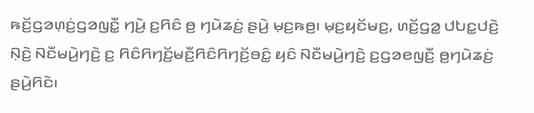ꤒꤢꤩ꤬ꤞꤤꤛ꤫ꤢꤦ꤬ꤞꤤꤜꤢꤪ꤭ ꤚꤣꤧ꤬ ꤢ꤬ꤖꤢꤨ ꤥ꤬ ꤚꤣꤧꤘꤢꤦ꤬ ꤔꤣꤧ꤬ ꤗ꤫ꤢ꤬ꤒꤥ꤬꤯ ꤗ꤫ꤢ꤬ꤟꤢꤩꤗꤢ꤬, ꤛꤢꤩ꤬ꤞꤤ꤭ ꤓꤝꤢ꤭ꤓꤢꤧ꤬ ꤡ꤫ꤢꤧ꤬ ꤡꤢꤪꤗꤣꤧ꤬ꤚꤢꤧ꤬ ꤢ꤬ ꤖꤢꤨꤖꤚꤢꤩ꤬ꤗꤢꤪ꤬ꤖꤢꤨꤖꤚꤢꤩ꤬ꤋꤢꤨ꤭ ꤟꤢꤨ ꤡꤢꤪꤗꤣꤧ꤬ꤚꤢꤧ꤬ ꤢ꤬ꤞꤤꤕꤜꤢꤪ꤬ ꤥ꤬ꤚꤣꤧꤘꤢꤦ꤬ ꤔꤣꤧ꤬ꤖꤢꤧ꤯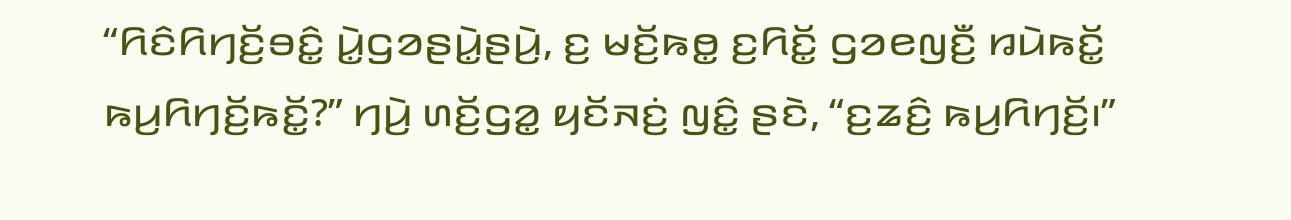“ꤖꤢꤨꤖꤚꤢꤩ꤬ꤋꤢꤨ꤭ ꤣꤧ꤭ꤞꤤꤔꤣꤧ꤭ꤔꤣꤧ꤬, ꤢ꤬ ꤗꤢꤩ꤬ꤒꤥ꤭ ꤢ꤬ꤖꤢꤩ꤭ ꤞꤤꤕꤜꤢꤪ꤬ ꤙꤣꤧꤒꤢꤩ꤭ ꤒꤣ꤬ꤖꤚꤢꤩ꤬ꤒꤢꤩ꤭?” ꤚꤣꤧ꤬ ꤛꤢꤩ꤬ꤞꤤ꤭ ꤟꤢꤩꤏꤢꤦ꤬ ꤜꤢꤨ꤭ ꤔꤢꤧ, “ꤢ꤬ꤘꤢꤨ꤬ ꤒꤣ꤬ꤖꤚꤢꤩ꤬꤯”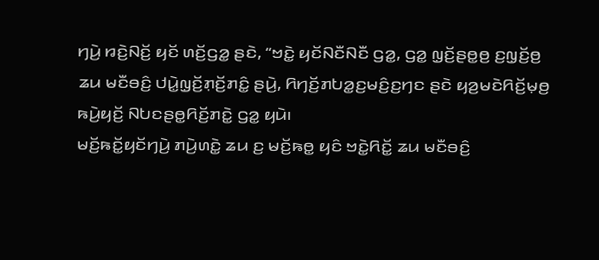ꤚꤣꤧ꤬ ꤙꤢꤧ꤬ꤡꤢꤩ꤬ ꤟꤢꤩ ꤛꤢꤩ꤬ꤞꤤ꤭ ꤔꤢꤧ, “ꤠꤢꤧ꤭ ꤟꤢꤩꤡꤢꤪꤡꤢꤪ ꤞꤤ꤭, ꤞꤤ꤭ ꤜ꤫ꤢꤩ꤬ꤔꤥ꤭ꤥ꤬ ꤢ꤬ꤜ꤫ꤢꤩ꤬ꤥ꤬ ꤘꤣ ꤗꤢꤪꤋꤢꤨ꤬ ꤓꤣꤧ꤭ꤜ꤫ꤢꤩ꤬ꤊ꤫ꤢꤩ꤬ꤊꤢꤨ꤭ ꤔꤣꤧ꤬, ꤖꤚꤢꤩ꤬ꤊꤝꤤ꤭ꤢ꤬ꤗꤢꤨ꤬ꤢ꤬ꤚꤢ ꤔꤢꤧ ꤟꤤ꤬ꤗꤢꤧꤖꤢꤩ꤬ꤗ꤫ꤥ꤬ ꤒꤣꤧ꤬ꤟꤢꤩ꤬ ꤡꤝꤢꤔꤥ꤭ꤖꤢꤩ꤬ꤊꤢꤧ꤭ ꤞꤤ꤭ ꤟꤣꤧ꤯
ꤗꤢꤩ꤬ꤒꤢꤩ꤭ꤟꤢꤩꤚꤣꤧ꤬ ꤊꤣꤧ꤬ꤛꤢꤧ꤭ ꤘꤣ ꤢ꤬ ꤗꤢꤩ꤬ꤒꤥ꤭ ꤟꤢꤨ ꤠꤢꤧ꤭ꤖꤢꤩ꤭ ꤘꤣ ꤗꤢꤪꤋꤢꤨ꤬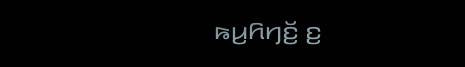ꤒꤣ꤬ꤖꤚꤢꤩ꤬ ꤢ꤬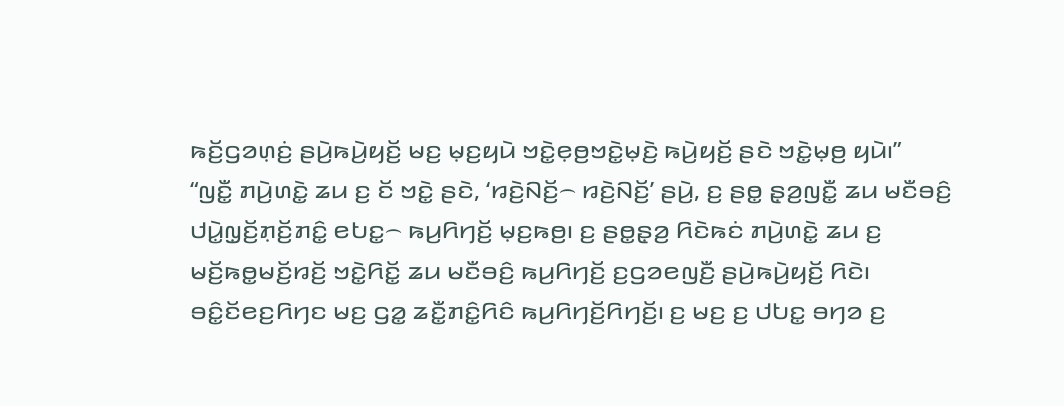ꤒꤢꤩ꤬ꤞꤤꤛ꤫ꤢꤦ꤬ ꤔꤣꤧ꤬ꤒꤣꤧ꤬ꤟꤢꤩ꤬ ꤗꤢ꤬ ꤗ꤫ꤢ꤬ꤟꤣꤧ ꤠꤢꤧ꤭ꤕ꤫ꤥ꤬ꤠꤢꤧ꤭ꤗ꤫ꤢꤧ꤬ ꤒꤣꤧ꤬ꤟꤢꤩ꤬ ꤔꤢꤧ ꤠꤢꤧ꤭ꤗ꤫ꤥ꤬ ꤟꤣꤧ꤯”
“ꤜꤢꤪ꤭ ꤊꤣꤧ꤬ꤛꤢꤧ꤭ ꤘꤣ ꤢ꤬ ꤢꤩ ꤠꤢꤧ꤭ ꤔꤢꤧ, ‘ꤙꤢꤧ꤬ꤡꤢꤩ꤬꤮ ꤙꤢꤧ꤬ꤡꤢꤩ꤬’ ꤔꤣꤧ꤬, ꤢ꤬ ꤔꤥ꤭ ꤔ꤫ꤤ꤬ꤜꤢꤪ꤭ ꤘꤣ ꤗꤢꤪꤋꤢꤨ꤬ ꤓꤣꤧ꤭ꤜ꤫ꤢꤩ꤬ꤊ꤫ꤢꤩ꤬ꤊꤢꤨ꤭ ꤕꤝꤢ꤭꤮ ꤒꤣ꤬ꤖꤚꤢꤩ꤬ ꤗ꤫ꤢ꤬ꤒꤥ꤬꤯ ꤢ꤬ ꤔꤥ꤭ꤔ꤫ꤤ꤬ ꤖꤢꤧꤒꤢꤦ ꤊꤣꤧ꤬ꤛꤢꤧ꤭ ꤘꤣ ꤢ꤬ ꤗꤢꤩ꤬ꤒꤥ꤭ꤗꤢꤩ꤬ꤙꤢꤩ꤬ ꤠꤢꤧ꤭ꤖꤢꤩ꤭ ꤘꤣ ꤗꤢꤪꤋꤢꤨ꤬ ꤒꤣ꤬ꤖꤚꤢꤩ꤬ ꤢ꤬ꤞꤤꤕꤜꤢꤪ꤬ ꤔꤣꤧ꤬ꤒꤣꤧ꤬ꤟꤢꤩ꤬ ꤖꤢꤧ꤯
ꤋꤢꤨ꤭ꤢꤩꤕꤢ꤬ꤖꤚꤢ ꤗꤢ꤬ ꤞꤤ꤭ ꤘꤢꤪ꤭ꤊꤢꤨ꤭ꤖꤢꤨ ꤒꤣ꤬ꤖꤚꤢꤩ꤬ꤖꤚꤢꤩ꤬꤯ ꤢ꤬ ꤗꤢ꤬ ꤢ꤬ ꤓꤝꤢ꤭ ꤋꤚꤤ ꤢ꤬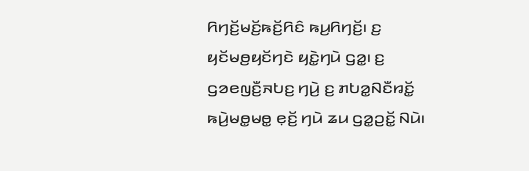ꤖꤚꤢꤩ꤬ꤗꤢꤩ꤬ꤒꤢꤩ꤬ꤖꤢꤨ ꤒꤣ꤬ꤖꤚꤢꤩ꤬꤯ ꤢ꤬ ꤟꤢꤩꤗꤥ꤬ꤟꤢꤩꤚꤢꤧ ꤟꤢꤧ꤭ꤚꤣꤧ ꤞꤤ꤭꤯ ꤢ꤬ ꤞꤤꤕꤜꤢꤪ꤬ꤏꤝꤢ꤬ ꤚꤣꤧ꤬ ꤢ꤬ ꤊꤝꤤ꤭ꤡꤢꤪꤙꤢꤩ꤭ ꤒꤣꤧ꤬ꤗꤥ꤭ꤗꤥ꤭ ꤕ꤫ꤢꤩ꤬ ꤚꤣꤧ ꤘꤣ ꤞꤤ꤭ꤑꤢꤩ꤭ ꤡꤣꤧ꤯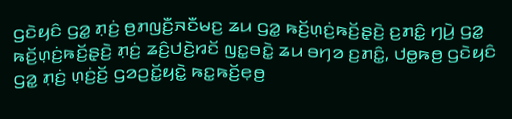ꤞꤢꤧꤟꤢꤨ ꤞꤤ꤭ ꤊ꤫ꤢꤦ꤬ ꤥ꤬ꤊꤜꤢꤪ꤬ꤏꤢꤪꤗꤢ꤬ ꤘꤣ ꤞꤤ꤭ ꤒꤢꤩ꤬ꤛ꤫ꤢꤦ꤬ꤒꤢꤩ꤬ꤔ꤫ꤢꤧ꤬ ꤢ꤬ꤊꤢꤨ꤭ ꤚꤣꤧ꤬ ꤞꤤ꤭ ꤒꤢꤩ꤬ꤛ꤫ꤢꤦ꤬ꤒꤢꤩ꤬ꤔ꤫ꤢꤧ꤬ ꤊ꤫ꤢꤦ꤬ ꤘꤢꤨ꤬ꤓꤢꤧ꤬ꤙꤢꤩ ꤜꤢ꤭ꤋꤢꤧ꤭ ꤘꤣ ꤋꤚꤤ ꤢ꤬ꤊꤢꤨ꤭, ꤓꤥ꤭ꤒꤥ꤬ ꤞꤢꤧꤟꤢꤨ ꤞꤤ꤭ ꤊ꤫ꤢꤦ꤬ ꤛ꤫ꤢꤦ꤬ꤢꤩ꤬ ꤞꤤꤑꤢꤩ꤭ꤟꤢꤧ꤭ ꤒꤢ꤭ꤒꤢꤩ꤬ꤕ꤫ꤥ꤬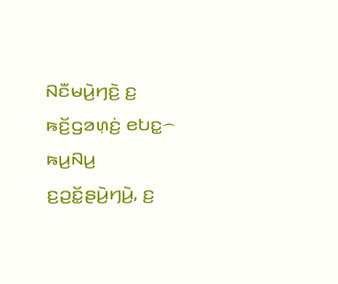ꤡꤢꤪꤗꤣꤧ꤬ꤚꤢꤧ꤬ ꤢ꤬ ꤒꤢꤩ꤬ꤞꤤꤛ꤫ꤢꤦ꤬ ꤕꤝꤢ꤭꤮ ꤒꤣ꤬ꤡꤣ꤬ ꤢ꤬ꤑꤢꤩ꤭ꤔꤣꤧ꤬ꤚꤣꤧ꤬, ꤢ꤬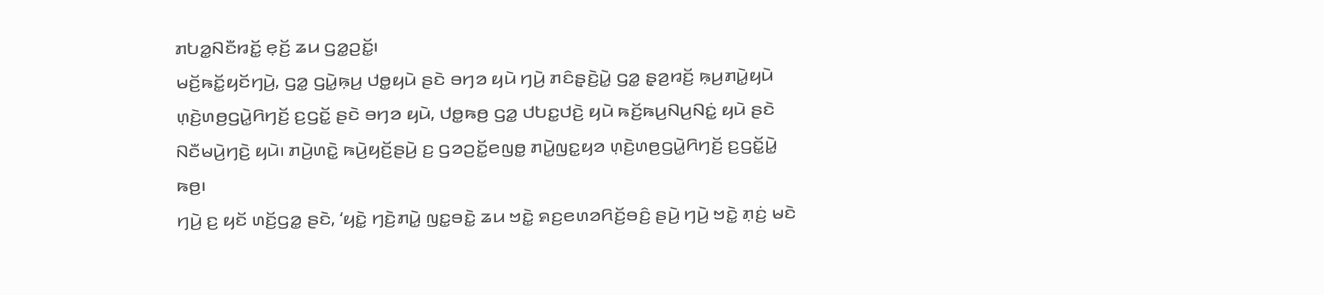ꤊꤝꤤ꤭ꤡꤢꤪꤙꤢꤩ꤭ ꤕ꤫ꤢꤩ꤬ ꤘꤣ ꤞꤤ꤭ꤑꤢꤩ꤭꤯
ꤗꤢꤩ꤬ꤒꤢꤩ꤭ꤟꤢꤩꤚꤣꤧ꤬, ꤞꤤ꤭ ꤞꤣꤧ꤭ꤒ꤫ꤣ꤬ ꤓꤥ꤭ꤟꤣꤧ ꤔꤢꤧ ꤋꤚꤤ ꤟꤣꤧ ꤚꤣꤧ꤬ ꤊꤢꤨꤔ꤫ꤢꤧ꤬ꤣꤧ꤭ ꤞꤤ꤭ ꤔ꤫ꤤ꤬ꤙꤢꤩ꤬ ꤒ꤫ꤣ꤬ꤊꤣꤧ꤭ꤟꤣꤧ ꤛ꤫ꤢꤧ꤬ꤛꤥ꤬ꤞꤣꤧ꤭ꤖꤚꤢꤩ꤬ ꤢ꤬ꤞꤢꤩ꤭ ꤔꤢꤧ ꤋꤚꤤ ꤟꤣꤧ, ꤓꤥ꤭ꤒꤥ꤬ ꤞꤤ꤭ ꤓꤝꤢ꤭ꤓꤢꤧ꤬ ꤟꤣꤧ ꤒꤢꤩ꤬ꤒꤣ꤬ꤡꤣ꤬ꤡꤢꤦ꤭ ꤟꤣꤧ ꤔꤢꤧ ꤡꤢꤪꤗꤣꤧ꤬ꤚꤢꤧ꤬ ꤟꤣꤧ꤯ ꤊꤣꤧ꤬ꤛꤢꤧ꤭ ꤒꤣꤧ꤬ꤟꤢꤩ꤬ꤔꤣꤧ꤬ ꤢ꤬ ꤞꤤꤑꤢꤩ꤭ꤕꤜꤥ꤭ ꤊꤣꤧ꤭ꤜꤢ꤭ꤟꤤ ꤛ꤫ꤢꤧ꤬ꤛꤥ꤬ꤞꤣꤧ꤭ꤖꤚꤢꤩ꤬ ꤢ꤬ꤞꤢꤩ꤭ꤣꤧ꤭ ꤒꤥ꤬꤯
ꤚꤣꤧ꤬ ꤢ꤬ ꤟꤢꤩ ꤛꤢꤩ꤬ꤞꤤ꤭ ꤔꤢꤧ, ‘ꤟꤢꤧ꤭ ꤚꤢꤧ꤬ꤊꤣꤧ꤭ ꤜꤢ꤭ꤋꤢꤧ꤭ ꤘꤣ ꤠꤢꤧ꤭ ꤎꤢ꤬ꤕꤛꤤꤖꤢꤩ꤬ꤋꤢꤨ꤬ ꤔꤣꤧ꤬ ꤚꤣꤧ꤬ ꤠꤢꤧ꤭ ꤊ꤫ꤢꤦ꤬ ꤗꤢꤧ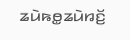ꤘꤣꤧꤒꤥ꤭ꤘꤣꤧꤙꤢꤩ꤬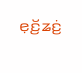ꤕ꤫ꤢꤩ꤬ꤘꤢꤦ꤬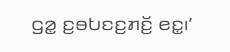ꤞꤤ꤭ ꤢ꤬ꤋꤝꤢꤢ꤬ꤊꤢꤩ꤬ ꤕꤢ꤭꤯’